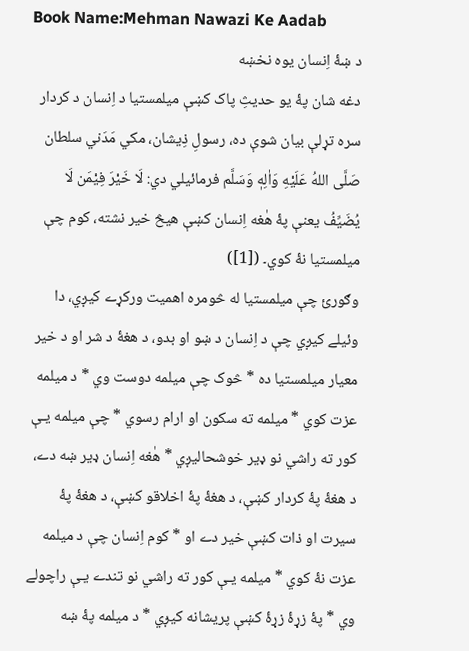Book Name:Mehman Nawazi Ke Aadab
د ښۀ اِنسان يوه نخښه
دغه شان پۀ يو حديثِ پاک کښې ميلمستيا د اِنسان د کردار سره تړلې بيان شوې ده، رسولِ ذِيشان، مکي مَدَني سلطان صَلَّى اللهُ عَلَيْهِ وَاٰلِهٖ وَسَلَّم فرمائيلي دي: لَا خَیْرَ فِیْمَن لَا یُضَیِّفُ يعنې پۀ هٰغه اِنسان کښې هيڅ خير نشته، کوم چې ميلمستيا نۀ کوي۔ ([1])
وګورئ چې ميلمستيا له څومره اهميت ورکړے کيږي، دا وئيلے کيږي چې د اِنسان د ښو او بدو، د هغۀ د شر او د خير معيار ميلمستيا ده * څوک چې ميلمه دوست وي * د ميلمه عزت کوي * ميلمه ته سکون او ارام رسوي * چې ميلمه يـې کور ته راشي نو ډير خوشحاليږي * هٰغه اِنسان ډير ښه دے، د هغۀ پۀ کردار کښې، د هغۀ پۀ اخلاقو کښې، د هغۀ پۀ سيرت او ذات کښې خير دے او * کوم اِنسان چې د ميلمه عزت نۀ کوي * ميلمه يـې کور ته راشي نو تندے يـې راچولے وي * پۀ زړۀ زړۀ کښې پريشانه کيږي * د ميلمه پۀ ښه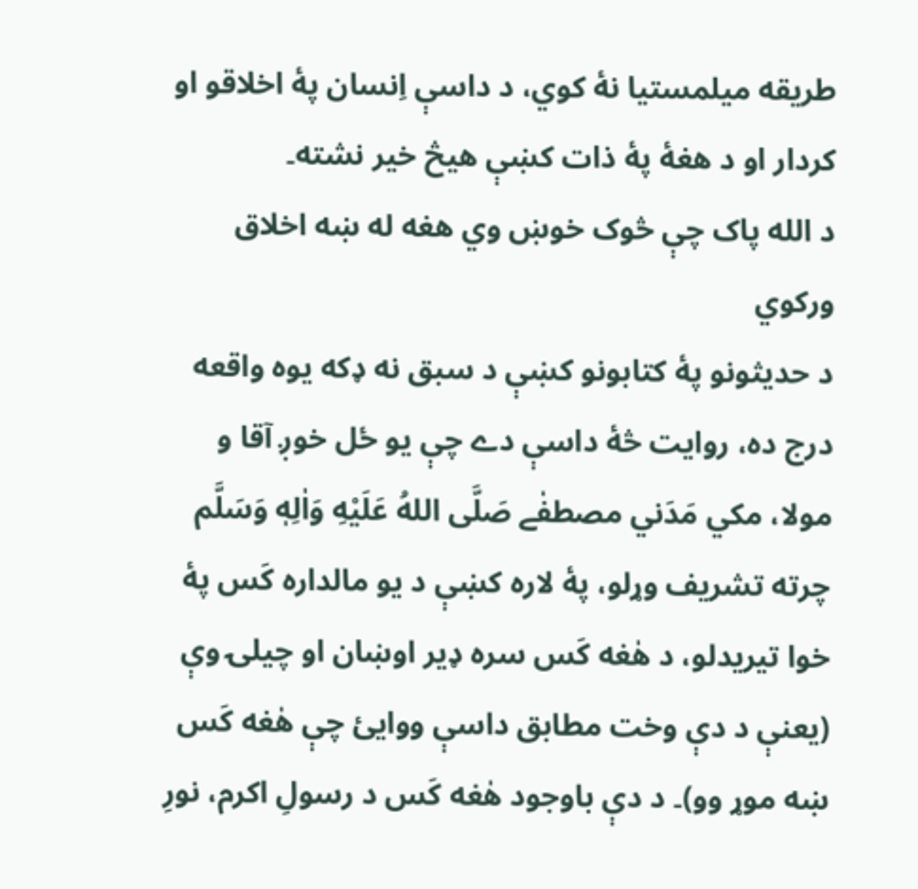طريقه ميلمستيا نۀ کوي، د داسې اِنسان پۀ اخلاقو او کردار او د هغۀ پۀ ذات کښې هيڅ خير نشته۔
د الله پاک چې څوک خوښ وي هغه له ښه اخلاق ورکوي
د حديثونو پۀ کتابونو کښې د سبق نه ډکه يوه واقعه درج ده، روايت څۀ داسې دے چې يو ځل خوږ آقا و مولا، مکي مَدَني مصطفٰے صَلَّى اللهُ عَلَيْهِ وَاٰلِهٖ وَسَلَّم چرته تشريف وړلو، پۀ لاره کښې د يو مالداره کَس پۀ خوا تيريدلو، د هٰغه کَس سره ډير اوښان او چيلۍ وې (يعنې د دې وخت مطابق داسې ووايئ چې هٰغه کَس ښه موړ وو)۔ د دې باوجود هٰغه کَس د رسولِ اکرم، نورِ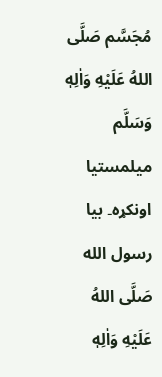مُجَسَّم صَلَّى اللهُ عَلَيْهِ وَاٰلِهٖ وَسَلَّم ميلمستيا اونکړه۔ بيا رسول الله صَلَّى اللهُ عَلَيْهِ وَاٰلِهٖ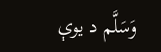وَسَلَّم د يوې